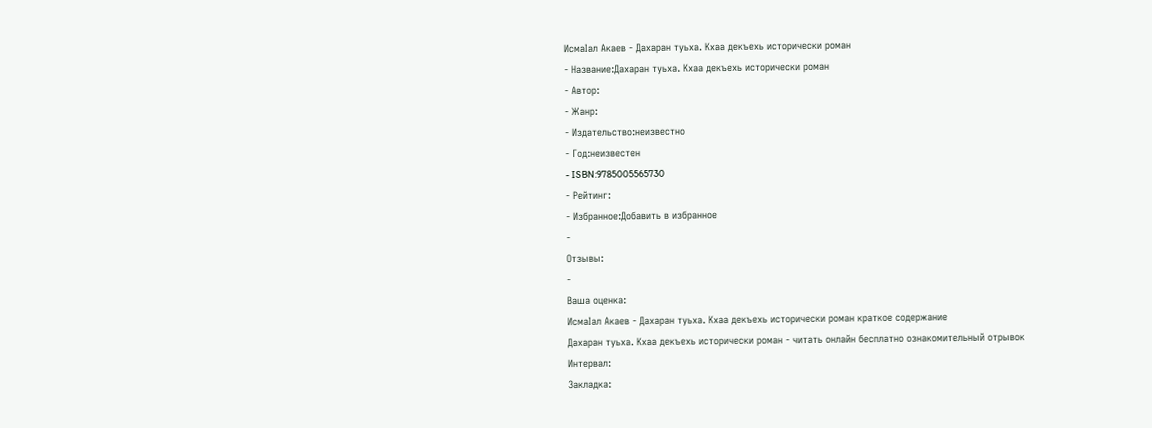ИсмаIал Акаев - Дахаран туьха. Кхаа декъехь исторически роман
- Название:Дахаран туьха. Кхаа декъехь исторически роман
- Автор:
- Жанр:
- Издательство:неизвестно
- Год:неизвестен
- ISBN:9785005565730
- Рейтинг:
- Избранное:Добавить в избранное
-
Отзывы:
-
Ваша оценка:
ИсмаIал Акаев - Дахаран туьха. Кхаа декъехь исторически роман краткое содержание
Дахаран туьха. Кхаа декъехь исторически роман - читать онлайн бесплатно ознакомительный отрывок
Интервал:
Закладка: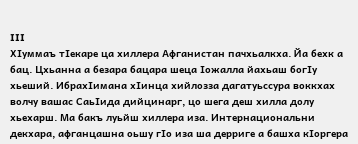III
ХIуммаъ тIекаре ца хиллера Афганистан пачхьалкха. Йа бехк а бац. Цхьанна а безара бацара шеца Iожалла йахьаш богIу хьеший. ИбрахIимана хIинца хийлозза дагатуьссура воккхах волчу вашас СаьIида дийцинарг, цо шега деш хилла долу хьехарш. Ма бакъ луьйш хиллера иза. Интернациональни декхара, афганцашна оьшу гIо иза ша дерриге а башха кIоргера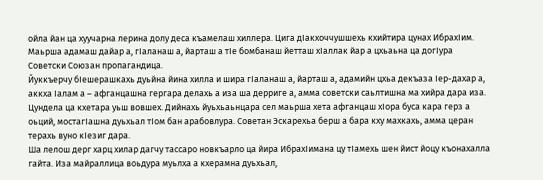ойла йан ца хуучарна лерина долу деса къамелаш хиллера. Цига дIакхоччушшехь кхийтира цунах ИбрахIим.
Маьрша адамаш дайар а, гIаланаш а, йарташ а тIе бомбанаш йетташ хIаллак йар а цхьаьна ца догIура Советски Союзан пропагандица.
Йуккъерчу бIешерашкахь дуьйна йина хилла и шира гIаланаш а, йарташ а, адамийн цхьа декъаза Iер-дахар а, аккха Iалам а – афганцашна гергара делахь а иза ша дерриге а, амма советски саьлтишна ма хийра дара иза. Цундела ца кхетара уьш вовшех. Дийнахь йуьхьаьнцара сел маьрша хета афганцаш хIора буса кара герз а оьций, мостагIашна дуьхьал тIом бан арабовлура. Советан Эскарехьа берш а бара кху махкахь, амма церан терахь вуно кIезиг дара.
Ша лелош дерг харц хилар дагчу тассаро новкъарло ца йира ИбрахIимана цу тIамехь шен йист йоцу къонахалла гайта. Иза майраллица воьдура муьлха а кхерамна дуьхьал,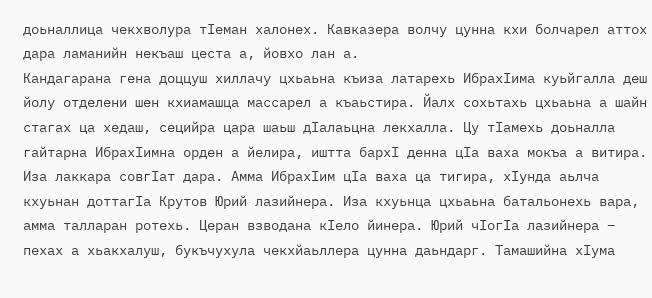доьналлица чекхволура тIеман халонех. Кавказера волчу цунна кхи болчарел аттох дара ламанийн некъаш цеста а, йовхо лан а.
Кандагарана гена доццуш хиллачу цхьаьна къиза латарехь ИбрахIима куьйгалла деш йолу отделени шен кхиамашца массарел а къаьстира. Йалх сохьтахь цхьаьна а шайн стагах ца хедаш, сецийра цара шаьш дIалаьцна лекхалла. Цу тIамехь доьналла гайтарна ИбрахIимна орден а йелира, иштта бархI денна цIа ваха мокъа а витира. Иза лаккара совгIат дара. Амма ИбрахIим цIа ваха ца тигира, хIунда аьлча кхуьнан доттагIа Крутов Юрий лазийнера. Иза кхуьнца цхьаьна батальонехь вара, амма талларан ротехь. Церан взводана кIело йинера. Юрий чIогIа лазийнера – пехах а хьакхалуш, букъчухула чекхйаьллера цунна даьндарг. Тамашийна хIума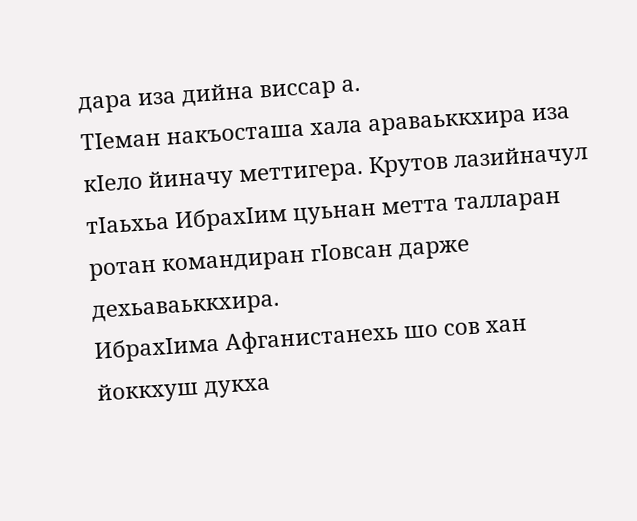дара иза дийна виссар а.
ТIеман накъосташа хала араваьккхира иза кIело йиначу меттигера. Крутов лазийначул тIаьхьа ИбрахIим цуьнан метта талларан ротан командиран гIовсан дарже дехьаваьккхира.
ИбрахIима Афганистанехь шо сов хан йоккхуш дукха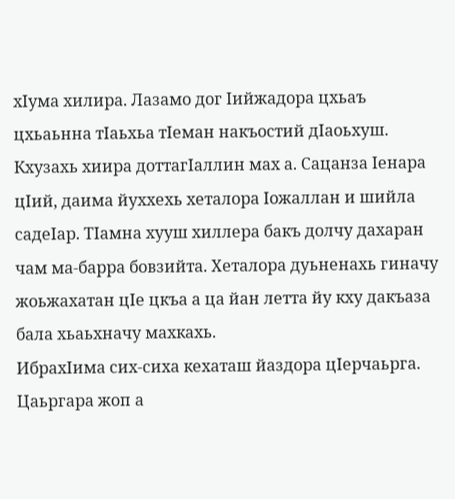хIума хилира. Лазамо дог Iийжадора цхьаъ цхьаьнна тIаьхьа тIеман накъостий дIаоьхуш. Кхузахь хиира доттагIаллин мах а. Сацанза Iенара цIий, даима йуххехь хеталора Iожаллан и шийла садеIар. ТIамна хууш хиллера бакъ долчу дахаран чам ма-барра бовзийта. Хеталора дуьненахь гиначу жоьжахатан цIе цкъа а ца йан летта йу кху дакъаза бала хьаьхначу махкахь.
ИбрахIима сих-сиха кехаташ йаздора цIерчаьрга. Цаьргара жоп а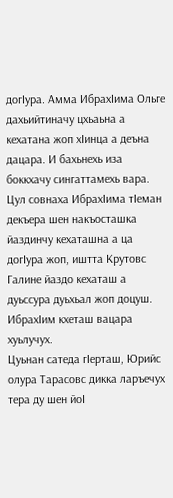догIура. Амма ИбрахIима Ольге дахьийтиначу цхьаьна а кехатана жоп хIинца а деъна дацара. И бахьнехь иза боккхачу сингаттамехь вара. Цул совнаха ИбрахIима тIеман декъера шен накъосташка йаздинчу кехаташна а ца догIура жоп, иштта Крутовс Галине йаздо кехаташ а дуьссура дуьхьал жоп доцуш. ИбрахIим кхеташ вацара хуьлучух.
Цуьнан сатеда гIерташ, Юрийс олура Тарасовс дикка ларъечух тера ду шен йоI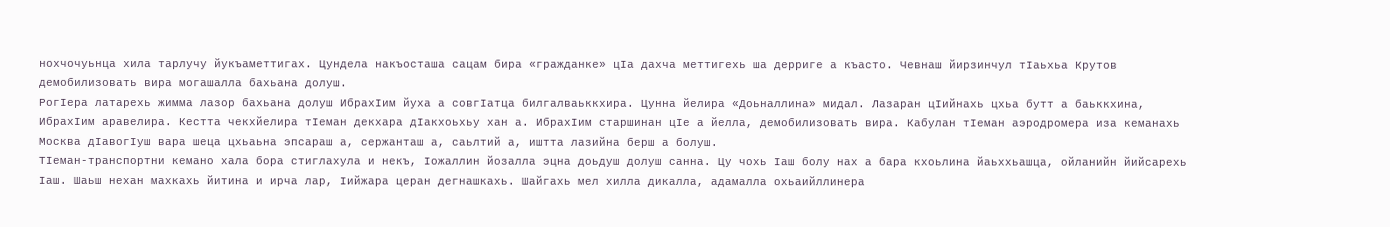нохчочуьнца хила тарлучу йукъаметтигах. Цундела накъосташа сацам бира «гражданке» цIа дахча меттигехь ша дерриге а къасто. Чевнаш йирзинчул тIаьхьа Крутов демобилизовать вира могашалла бахьана долуш.
РогIера латарехь жимма лазор бахьана долуш ИбрахIим йуха а совгIатца билгалваьккхира. Цунна йелира «Доьналлина» мидал. Лазаран цIийнахь цхьа бутт а баьккхина, ИбрахIим аравелира. Кестта чекхйелира тIеман декхара дIакхоьхьу хан а. ИбрахIим старшинан цIе а йелла, демобилизовать вира. Кабулан тIеман аэродромера иза кеманахь Москва дIавогIуш вара шеца цхьаьна эпсараш а, сержанташ а, саьлтий а, иштта лазийна берш а болуш.
ТIеман-транспортни кемано хала бора стиглахула и некъ, Iожаллин йозалла эцна доьдуш долуш санна. Цу чохь Iаш болу нах а бара кхоьлина йаьххьашца, ойланийн йийсарехь Iаш. Шаьш нехан махкахь йитина и ирча лар, Iийжара церан дегнашкахь. Шайгахь мел хилла дикалла, адамалла охьаийллинера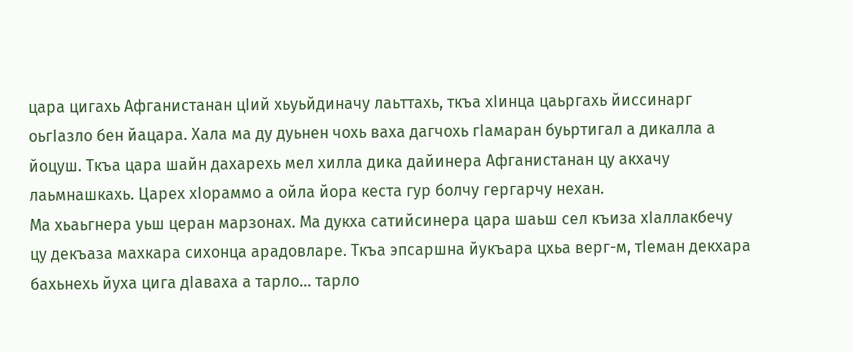цара цигахь Афганистанан цIий хьуьйдиначу лаьттахь, ткъа хIинца цаьргахь йиссинарг оьгIазло бен йацара. Хала ма ду дуьнен чохь ваха дагчохь гIамаран буьртигал а дикалла а йоцуш. Ткъа цара шайн дахарехь мел хилла дика дайинера Афганистанан цу акхачу лаьмнашкахь. Царех хIораммо а ойла йора кеста гур болчу гергарчу нехан.
Ма хьаьгнера уьш церан марзонах. Ма дукха сатийсинера цара шаьш сел къиза хIаллакбечу цу декъаза махкара сихонца арадовларе. Ткъа эпсаршна йукъара цхьа верг-м, тIеман декхара бахьнехь йуха цига дIаваха а тарло… тарло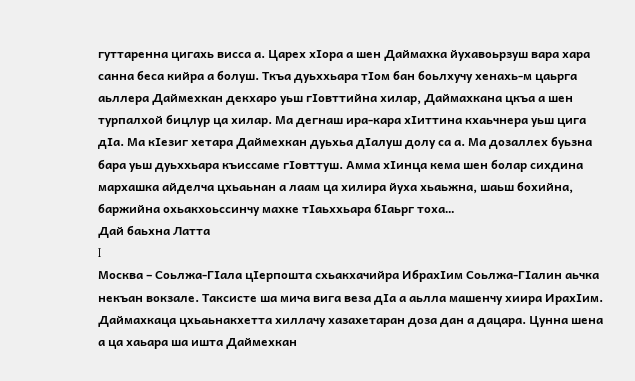гуттаренна цигахь висса а. Царех хIора а шен Даймахка йухавоьрзуш вара хара санна беса кийра а болуш. Ткъа дуьххьара тIом бан боьлхучу хенахь-м цаьрга аьллера Даймехкан декхаро уьш гIовттийна хилар, Даймахкана цкъа а шен турпалхой бицлур ца хилар. Ма дегнаш ира-кара хIиттина кхаьчнера уьш цига дIа. Ма кIезиг хетара Даймехкан дуьхьа дIалуш долу са а. Ма дозаллех буьзна бара уьш дуьххьара къиссаме гIовттуш. Амма хIинца кема шен болар сихдина мархашка айделча цхьаьнан а лаам ца хилира йуха хьаьжна, шаьш бохийна, баржийна охьакхоьссинчу махке тIаьххьара бIаьрг тоха…
Дай баьхна Латта
I
Москва – Соьлжа-ГIала цIерпошта схьакхачийра ИбрахIим Соьлжа-ГIалин аьчка некъан вокзале. Таксисте ша мича вига веза дIа а аьлла машенчу хиира ИрахIим. Даймахкаца цхьаьнакхетта хиллачу хазахетаран доза дан а дацара. Цунна шена а ца хаьара ша ишта Даймехкан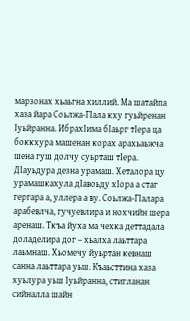марзонах хьаьгна хиллий. Ма шатайпа хаза йара Соьлжа-ГIала кху гуьйренан Iуьйранна. ИбрахIима бIаьрг тIера ца боккхура машенан корах арахьаьжча шена гуш долчу суьрташ тIера.
ДIауьдура дезна урамаш. Хеталора цу урамашкахула дIавоьду хIора а стаг гергара а, уллера а ву. Соьлжа-ГIалара арабевлча, гучуевлира и нохчийн шера аренаш. Ткъа йуха ма чехка деттадала доладелира дог – хьалха лаьттара лаьмнаш. Хьомечу йуьртан кевнаш санна лаьттара уьш. Къаьсттина хаза хуьлура уьш Iуьйранна, стигланан сийналла шайн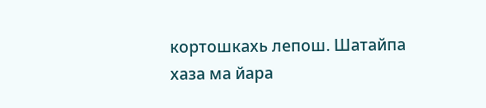кортошкахь лепош. Шатайпа хаза ма йара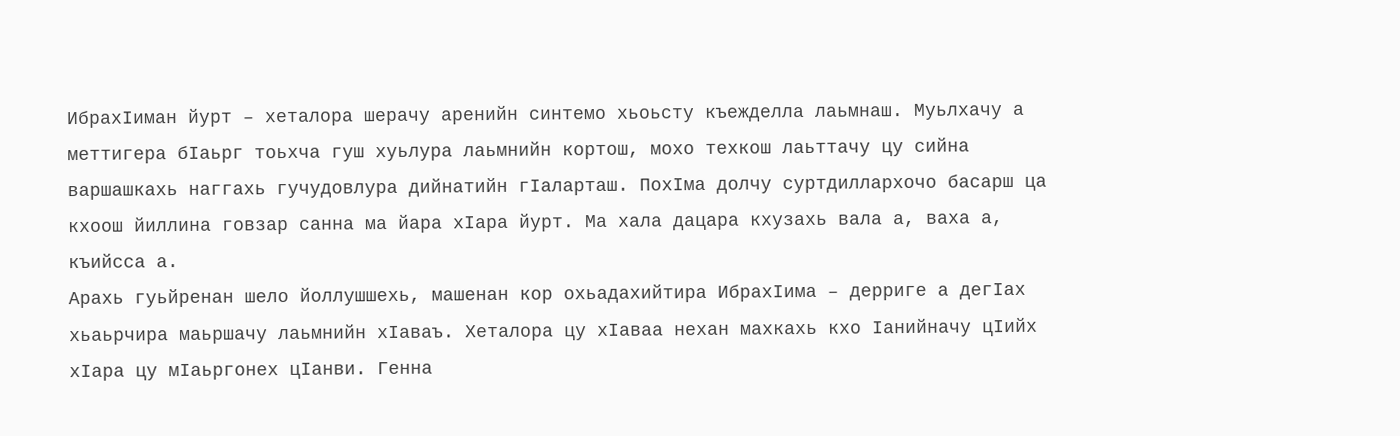ИбрахIиман йурт – хеталора шерачу аренийн синтемо хьоьсту къежделла лаьмнаш. Муьлхачу а меттигера бIаьрг тоьхча гуш хуьлура лаьмнийн кортош, мохо техкош лаьттачу цу сийна варшашкахь наггахь гучудовлура дийнатийн гIаларташ. ПохIма долчу суртдиллархочо басарш ца кхоош йиллина говзар санна ма йара хIара йурт. Ма хала дацара кхузахь вала а, ваха а, къийсса а.
Арахь гуьйренан шело йоллушшехь, машенан кор охьадахийтира ИбрахIима – дерриге а дегIах хьаьрчира маьршачу лаьмнийн хIаваъ. Хеталора цу хIаваа нехан махкахь кхо Iанийначу цIийх хIара цу мIаьргонех цIанви. Генна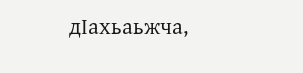дIахьаьжча,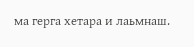ма герга хетара и лаьмнаш.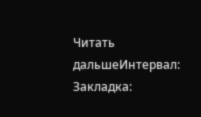Читать дальшеИнтервал:
Закладка: